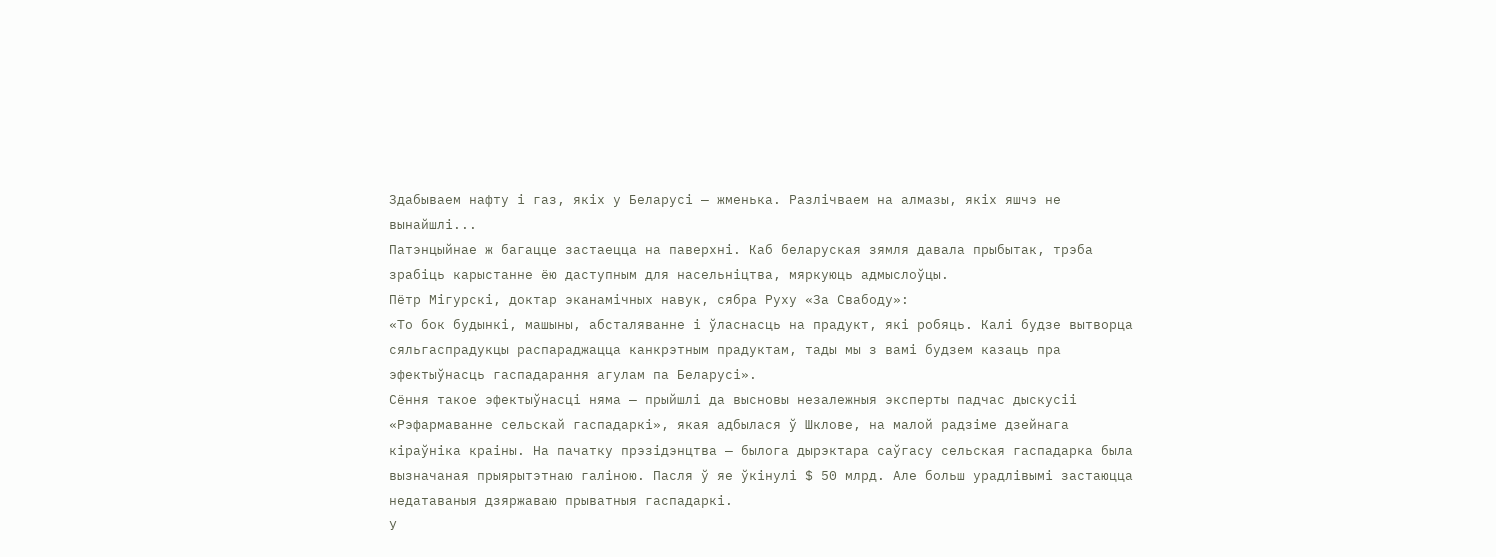Здабываем нафту і газ, якіх у Беларусі — жменька. Разлічваем на алмазы, якіх яшчэ не вынайшлі...
Патэнцыйнае ж багацце застаецца на паверхні. Каб беларуская зямля давала прыбытак, трэба зрабіць карыстанне ёю даступным для насельніцтва, мяркуюць адмыслоўцы.
Пётр Мігурскі, доктар эканамічных навук, сябра Руху «За Свабоду»:
«То бок будынкі, машыны, абсталяванне і ўласнасць на прадукт, які робяць. Калі будзе вытворца сяльгаспрадукцы распараджацца канкрэтным прадуктам, тады мы з вамі будзем казаць пра эфектыўнасць гаспадарання агулам па Беларусі».
Сёння такое эфектыўнасці няма — прыйшлі да высновы незалежныя эксперты падчас дыскусіі «Рэфармаванне сельскай гаспадаркі», якая адбылася ў Шклове, на малой радзіме дзейнага кіраўніка краіны. На пачатку прэзідэнцтва — былога дырэктара саўгасу сельская гаспадарка была вызначаная прыярытэтнаю галіною. Пасля ў яе ўкінулі $ 50 млрд. Але больш урадлівымі застаюцца недатаваныя дзяржаваю прыватныя гаспадаркі.
У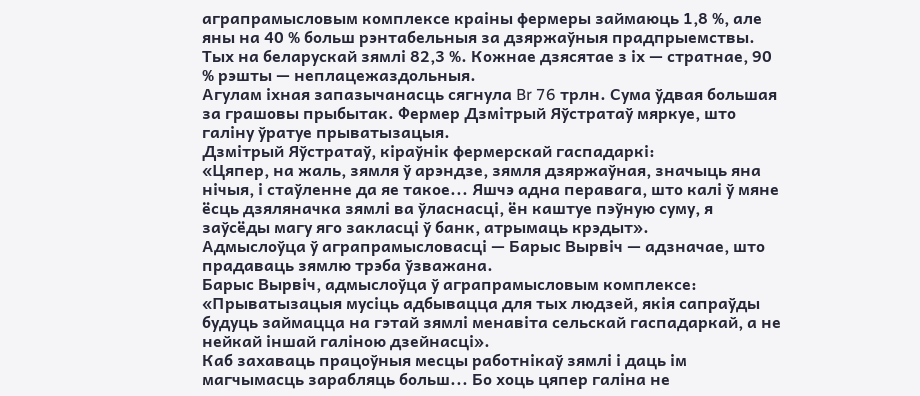аграпрамысловым комплексе краіны фермеры займаюць 1,8 %, але яны на 40 % больш рэнтабельныя за дзяржаўныя прадпрыемствы. Тых на беларускай зямлі 82,3 %. Кожнае дзясятае з іх — стратнае, 90 % рэшты — неплацежаздольныя.
Агулам іхная запазычанасць сягнула Br 76 трлн. Сума ўдвая большая за грашовы прыбытак. Фермер Дзмітрый Яўстратаў мяркуе, што галіну ўратуе прыватызацыя.
Дзмітрый Яўстратаў, кіраўнік фермерскай гаспадаркі:
«Цяпер, на жаль, зямля ў арэндзе, зямля дзяржаўная, значыць яна нічыя, і стаўленне да яе такое... Яшчэ адна перавага, што калі ў мяне ёсць дзяляначка зямлі ва ўласнасці, ён каштуе пэўную суму, я заўсёды магу яго закласці ў банк, атрымаць крэдыт».
Адмыслоўца ў аграпрамысловасці — Барыс Вырвіч — адзначае, што прадаваць зямлю трэба ўзважана.
Барыс Вырвіч, адмыслоўца ў аграпрамысловым комплексе:
«Прыватызацыя мусіць адбывацца для тых людзей, якія сапраўды будуць займацца на гэтай зямлі менавіта сельскай гаспадаркай, а не нейкай іншай галіною дзейнасці».
Каб захаваць працоўныя месцы работнікаў зямлі і даць ім магчымасць зарабляць больш... Бо хоць цяпер галіна не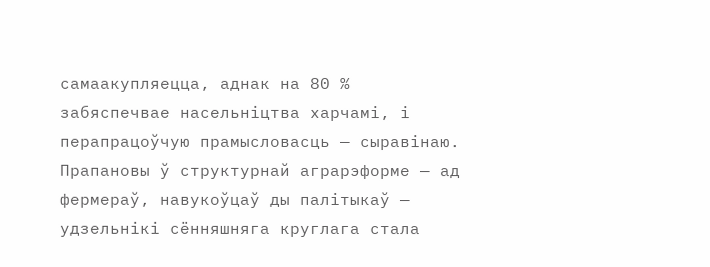самаакупляецца, аднак на 80 % забяспечвае насельніцтва харчамі, і перапрацоўчую прамысловасць — сыравінаю.
Прапановы ў структурнай аграрэформе — ад фермераў, навукоўцаў ды палітыкаў — удзельнікі сённяшняга круглага стала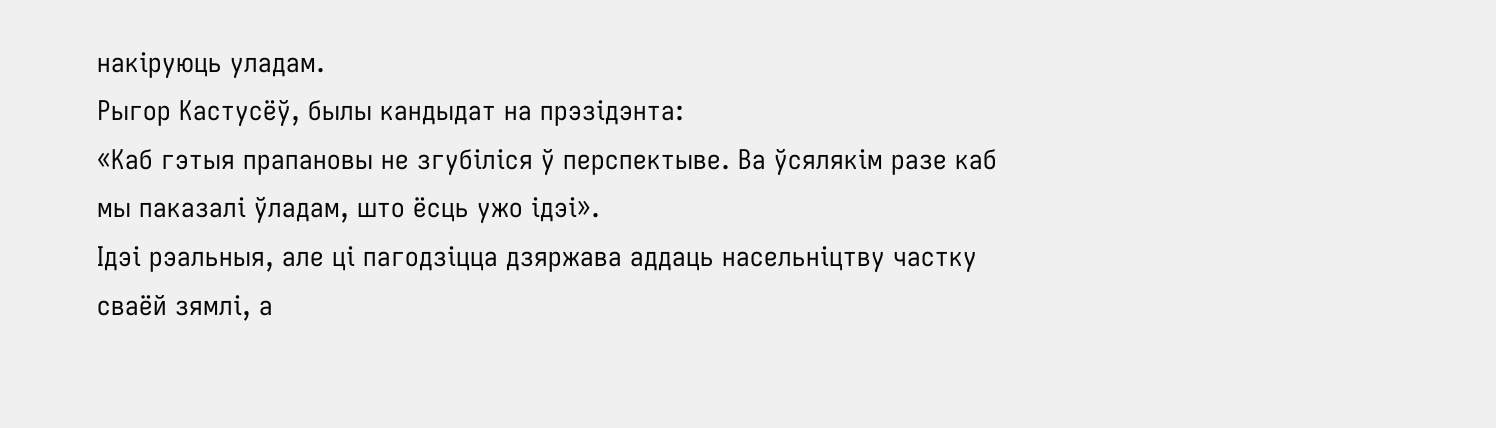накіруюць уладам.
Рыгор Кастусёў, былы кандыдат на прэзідэнта:
«Каб гэтыя прапановы не згубіліся ў перспектыве. Ва ўсялякім разе каб мы паказалі ўладам, што ёсць ужо ідэі».
Ідэі рэальныя, але ці пагодзіцца дзяржава аддаць насельніцтву частку сваёй зямлі, а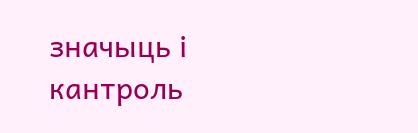значыць і кантроль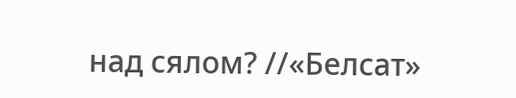над сялом? //«Белсат»